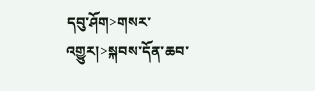དབུ་ཤོག>གསར་འགྱུར།>སྐབས་དོན་ཆབ་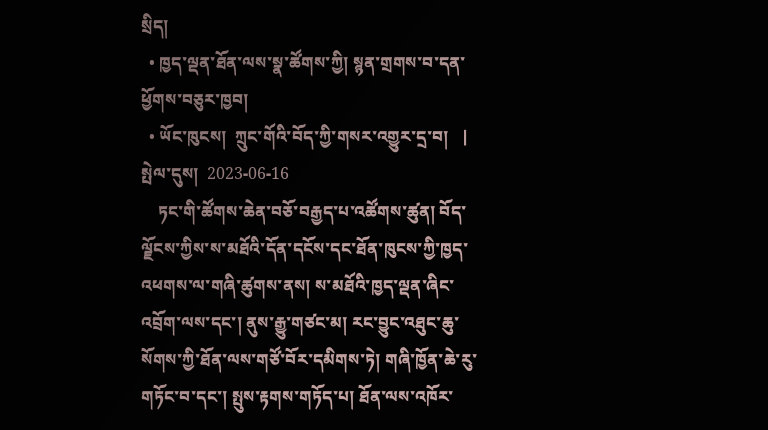སྲིད།
  • ཁྱད་ལྡན་ཐོན་ལས་སྣ་ཚོགས་ཀྱི། སྙན་གྲགས་བ་དན་ཕྱོགས་བཅུར་ཁྱབ།
  • ཡོང་ཁུངས།  ཀྲུང་གོའི་བོད་ཀྱི་གསར་འགྱུར་དྲ་བ།   |     སྤེལ་དུས།  2023-06-16
    ཏང་གི་ཚོགས་ཆེན་བཅོ་བརྒྱད་པ་འཚོགས་ཚུན། བོད་ལྗོངས་ཀྱིས་ས་མཐོའི་དོན་དངོས་དང་ཐོན་ཁུངས་ཀྱི་ཁྱད་འཕགས་ལ་གཞི་ཚུགས་ནས། ས་མཐོའི་ཁྱད་ལྡན་ཞིང་འབྲོག་ལས་དང་། ནུས་རྒྱུ་གཙང་མ། རང་བྱུང་འཐུང་ཆུ་སོགས་ཀྱི་ཐོན་ལས་གཙོ་བོར་དམིགས་ཏེ། གཞི་ཁྱོན་ཆེ་རུ་གཏོང་བ་དང་། སྤུས་རྟགས་གཏོད་པ། ཐོན་ལས་འཁོར་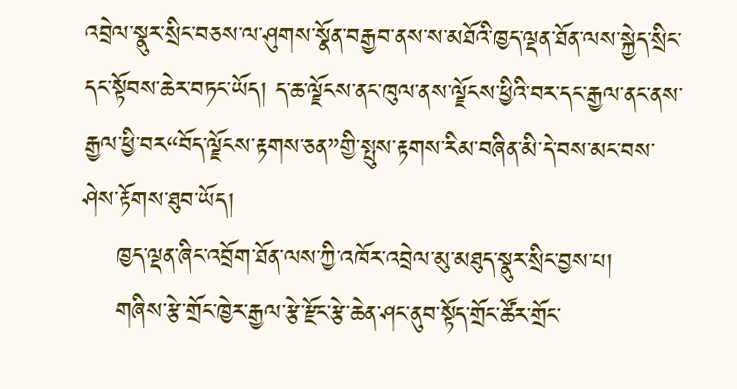འབྲེལ་སྣུར་སྲིང་བཅས་ལ་ཤུགས་སྣོན་བརྒྱབ་ནས་ས་མཐོའི་ཁྱད་ལྡན་ཐོན་ལས་སྐྱེད་སྲིང་དང་སྟོབས་ཆེར་བཏང་ཡོད། ད་ཆ་ལྗོངས་ནང་ཁུལ་ནས་ལྗོངས་ཕྱིའི་བར་དང་རྒྱལ་ནང་ནས་རྒྱལ་ཕྱི་བར“བོད་ལྗོངས་རྟགས་ཅན”གྱི་སྤུས་རྟགས་རིམ་བཞིན་མི་དེ་བས་མང་བས་ཤེས་རྟོགས་ཐུབ་ཡོད།
    ཁྱད་ལྡན་ཞིང་འབྲོག་ཐོན་ལས་ཀྱི་འཁོར་འབྲེལ་མུ་མཐུད་སྣུར་སྲིང་བྱས་པ།
    གཞིས་རྩེ་གྲོང་ཁྱེར་རྒྱལ་རྩེ་རྫོང་རྩེ་ཆེན་ཤང་ནུབ་སྟོད་གྲོང་ཚོར་གྲོང་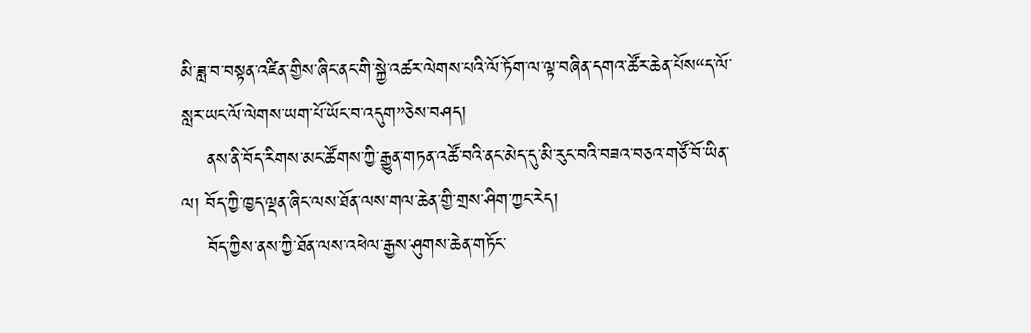མི་ཟླ་བ་བསྟན་འཛིན་གྱིས་ཞིང་ནང་གི་སྐྱེ་འཚར་ལེགས་པའི་ལོ་ཏོག་ལ་ལྟ་བཞིན་དགའ་ཚོར་ཆེན་པོས“ད་ལོ་སླར་ཡང་ལོ་ལེགས་ཡག་པོ་ཡོང་བ་འདུག”ཅེས་བཤད།
    ནས་ནི་བོད་རིགས་མང་ཚོགས་ཀྱི་རྒྱུན་གཏན་འཚོ་བའི་ནང་མེད་དུ་མི་རུང་བའི་བཟའ་བཅའ་གཙོ་བོ་ཡིན་ལ། བོད་ཀྱི་ཁྱད་ལྡན་ཞིང་ལས་ཐོན་ལས་གལ་ཆེན་གྱི་གྲས་ཤིག་ཀྱང་རེད།
    བོད་ཀྱིས་ནས་ཀྱི་ཐོན་ལས་འཕེལ་རྒྱས་ཤུགས་ཆེན་གཏོང་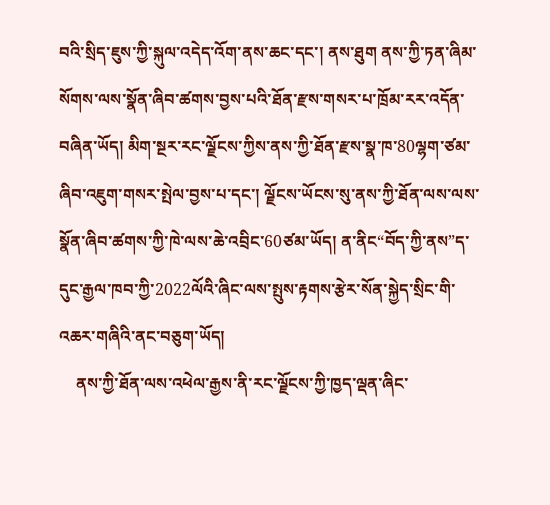བའི་སྲིད་ཇུས་ཀྱི་སྐུལ་འདེད་འོག་ནས་ཆང་དང་། ནས་ཐུག ནས་ཀྱི་ཏན་ཞིམ་སོགས་ལས་སྣོན་ཞིབ་ཚགས་བྱས་པའི་ཐོན་རྫས་གསར་པ་ཁྲོམ་རར་འདོན་བཞིན་ཡོད། མིག་སྔར་རང་ལྗོངས་ཀྱིས་ནས་ཀྱི་ཐོན་རྫས་སྣ་ཁ་80ལྷག་ཙམ་ཞིབ་འཇུག་གསར་སྤེལ་བྱས་པ་དང་། ལྗོངས་ཡོངས་སུ་ནས་ཀྱི་ཐོན་ལས་ལས་སྣོན་ཞིབ་ཚགས་ཀྱི་ཁེ་ལས་ཆེ་འབྲིང་60ཙམ་ཡོད། ན་ནིང“བོད་ཀྱི་ནས”ད་དུང་རྒྱལ་ཁབ་ཀྱི་2022ལོའི་ཞིང་ལས་སྤུས་རྟགས་རྩེར་སོན་སྐྱེད་སྲིང་གི་འཆར་གཞིའི་ནང་བཅུག་ཡོད།
    ནས་ཀྱི་ཐོན་ལས་འཕེལ་རྒྱས་ནི་རང་ལྗོངས་ཀྱི་ཁྱད་ལྡན་ཞིང་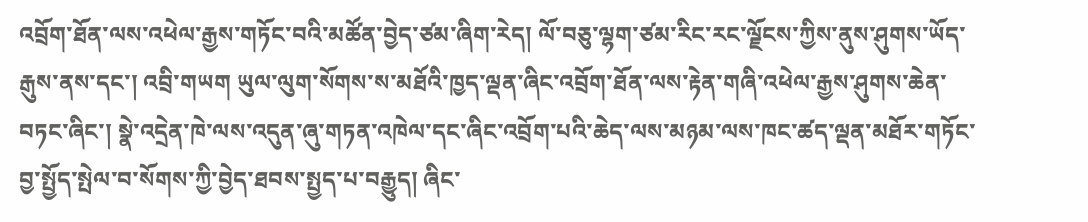འབྲོག་ཐོན་ལས་འཕེལ་རྒྱས་གཏོང་བའི་མཚོན་བྱེད་ཙམ་ཞིག་རེད། ལོ་བཅུ་ལྷག་ཙམ་རིང་རང་ལྗོངས་ཀྱིས་ནུས་ཤུགས་ཡོད་རྒུས་ནས་དང་། འབྲི་གཡག ཡུལ་ལུག་སོགས་ས་མཐོའི་ཁྱད་ལྡན་ཞིང་འབྲོག་ཐོན་ལས་རྟེན་གཞི་འཕེལ་རྒྱས་ཤུགས་ཆེན་བཏང་ཞིང་། སྣེ་འདྲེན་ཁེ་ལས་འདུན་ཞུ་གཏན་འཁེལ་དང་ཞིང་འབྲོག་པའི་ཆེད་ལས་མཉམ་ལས་ཁང་ཚད་ལྡན་མཐོར་གཏོང་བྱ་སྤྱོད་སྤེལ་བ་སོགས་ཀྱི་བྱེད་ཐབས་སྤྱད་པ་བརྒྱུད། ཞིང་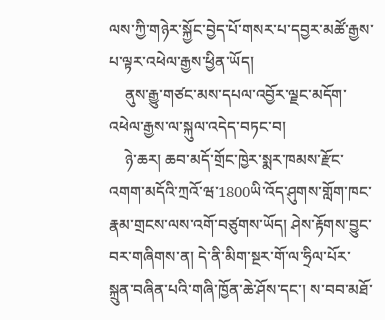ལས་ཀྱི་གཉེར་སྐྱོང་བྱེད་པོ་གསར་པ་དབྱར་མཚོ་རྒྱས་པ་ལྟར་འཕེལ་རྒྱས་ཕྱིན་ཡོད།
    ནུས་རྒྱུ་གཙང་མས་དཔལ་འབྱོར་ལྗང་མདོག་འཕེལ་རྒྱས་ལ་སྐུལ་འདེད་བཏང་བ།
    ཉེ་ཆར། ཆབ་མདོ་གྲོང་ཁྱེར་སྨར་ཁམས་རྫོང་འགག་མདོའི་ཀྲའོ་ཝ་1800ཡི་འོད་ཤུགས་གློག་ཁང་རྣམ་གྲངས་ལས་འགོ་བཙུགས་ཡོད། ཤེས་རྟོགས་བྱུང་བར་གཞིགས་ན། དེ་ནི་མིག་སྔར་གོ་ལ་ཧྲིལ་པོར་སྐྲུན་བཞིན་པའི་གཞི་ཁྱོན་ཆེ་ཤོས་དང་། ས་བབ་མཐོ་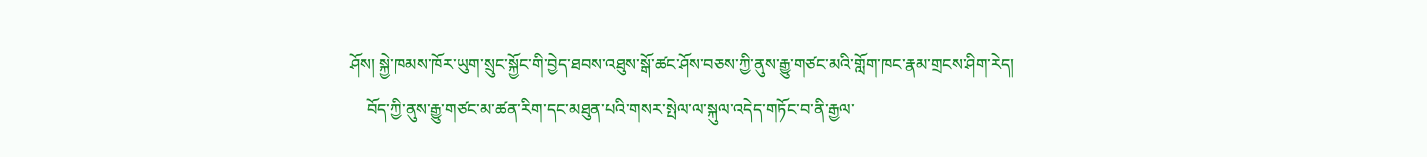ཤོས། སྐྱེ་ཁམས་ཁོར་ཡུག་སྲུང་སྐྱོང་གི་བྱེད་ཐབས་འཐུས་སྒོ་ཚང་ཤོས་བཅས་ཀྱི་ནུས་རྒྱུ་གཙང་མའི་གློག་ཁང་རྣམ་གྲངས་ཤིག་རེད།
    བོད་ཀྱི་ནུས་རྒྱུ་གཙང་མ་ཚན་རིག་དང་མཐུན་པའི་གསར་སྤེལ་ལ་སྐུལ་འདེད་གཏོང་བ་ནི་རྒྱལ་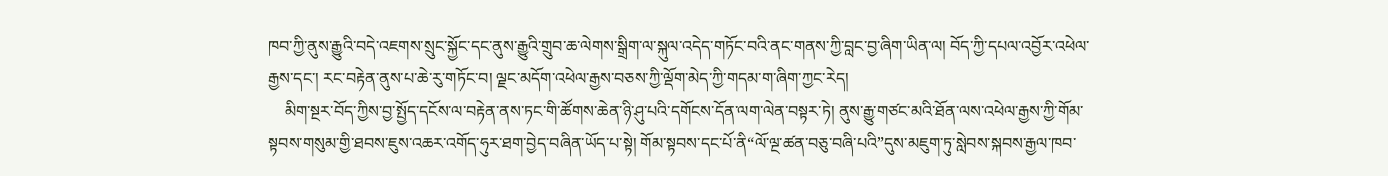ཁབ་ཀྱི་ནུས་རྒྱུའི་བདེ་འཇགས་སྲུང་སྐྱོང་དང་ནུས་རྒྱུའི་གྲུབ་ཆ་ལེགས་སྒྲིག་ལ་སྐུལ་འདེད་གཏོང་བའི་ནང་གནས་ཀྱི་བླང་བྱ་ཞིག་ཡིན་ལ། བོད་ཀྱི་དཔལ་འབྱོར་འཕེལ་རྒྱས་དང་། རང་བརྟེན་ནུས་པ་ཆེ་རུ་གཏོང་བ། ལྗང་མདོག་འཕེལ་རྒྱས་བཅས་ཀྱི་ལྡོག་མེད་ཀྱི་གདམ་ག་ཞིག་ཀྱང་རེད།
    མིག་སྔར་བོད་ཀྱིས་བྱ་སྤྱོད་དངོས་ལ་བརྟེན་ནས་ཏང་གི་ཚོགས་ཆེན་ཉི་ཤུ་པའི་དགོངས་དོན་ལག་ལེན་བསྟར་ཏེ། ནུས་རྒྱུ་གཙང་མའི་ཐོན་ལས་འཕེལ་རྒྱས་ཀྱི་གོམ་སྟབས་གསུམ་གྱི་ཐབས་ཇུས་འཆར་འགོད་ཧུར་ཐག་བྱེད་བཞིན་ཡོད་པ་སྟེ། གོམ་སྟབས་དང་པོ་ནི“ལོ་ལྔ་ཚན་བཅུ་བཞི་པའི”དུས་མཇུག་ཏུ་སླེབས་སྐབས་རྒྱལ་ཁབ་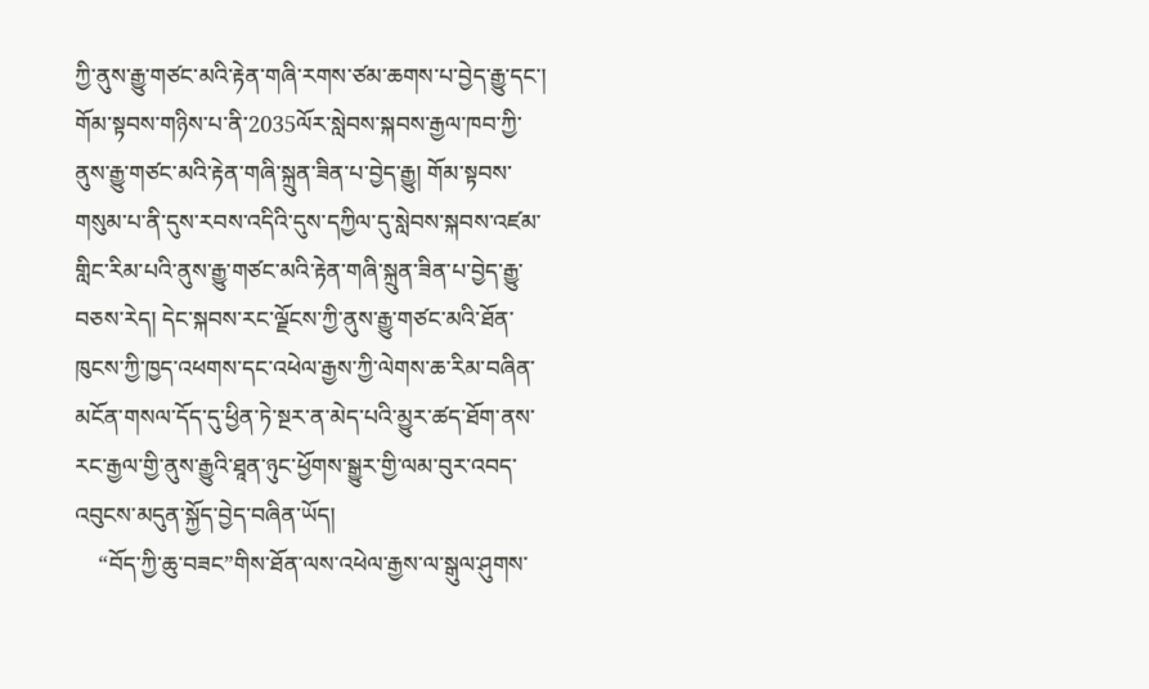ཀྱི་ནུས་རྒྱུ་གཙང་མའི་རྟེན་གཞི་རགས་ཙམ་ཆགས་པ་བྱེད་རྒྱུ་དང་། གོམ་སྟབས་གཉིས་པ་ནི་2035ལོར་སླེབས་སྐབས་རྒྱལ་ཁབ་ཀྱི་ནུས་རྒྱུ་གཙང་མའི་རྟེན་གཞི་སྐྲུན་ཟིན་པ་བྱེད་རྒྱུ། གོམ་སྟབས་གསུམ་པ་ནི་དུས་རབས་འདིའི་དུས་དཀྱིལ་དུ་སླེབས་སྐབས་འཛམ་གླིང་རིམ་པའི་ནུས་རྒྱུ་གཙང་མའི་རྟེན་གཞི་སྐྲུན་ཟིན་པ་བྱེད་རྒྱུ་བཅས་རེད། དེང་སྐབས་རང་ལྗོངས་ཀྱི་ནུས་རྒྱུ་གཙང་མའི་ཐོན་ཁུངས་ཀྱི་ཁྱད་འཕགས་དང་འཕེལ་རྒྱས་ཀྱི་ལེགས་ཆ་རིམ་བཞིན་མངོན་གསལ་དོད་དུ་ཕྱིན་ཏེ་སྔར་ན་མེད་པའི་མྱུར་ཚད་ཐོག་ནས་རང་རྒྱལ་གྱི་ནུས་རྒྱུའི་ཐཱན་ཉུང་ཕྱོགས་སྒྱུར་གྱི་ལམ་བུར་འབད་འབུངས་མདུན་སྐྱོད་བྱེད་བཞིན་ཡོད།
    “བོད་ཀྱི་ཆུ་བཟང”གིས་ཐོན་ལས་འཕེལ་རྒྱས་ལ་སྒུལ་ཤུགས་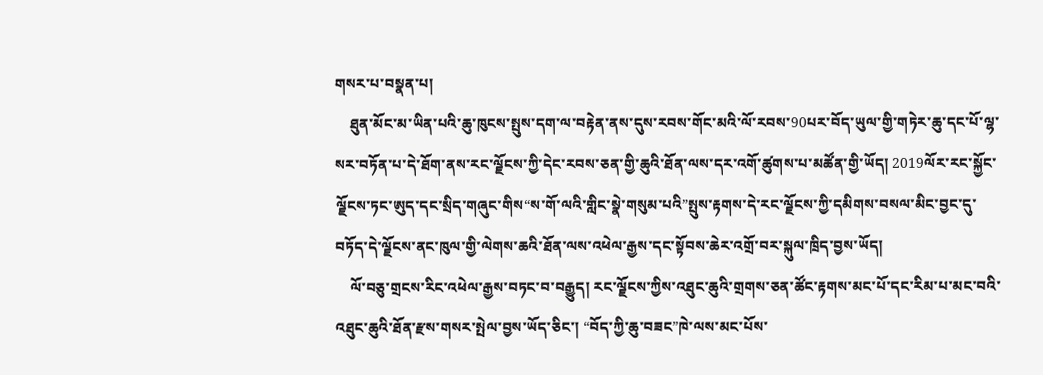གསར་པ་བསྣན་པ།
    ཐུན་མོང་མ་ཡིན་པའི་ཆུ་ཁུངས་སྤུས་དག་ལ་བརྟེན་ནས་དུས་རབས་གོང་མའི་ལོ་རབས་90པར་བོད་ཡུལ་གྱི་གཏེར་ཆུ་དང་པོ་ལྷ་སར་བཏོན་པ་དེ་ཐོག་ནས་རང་ལྗོངས་ཀྱི་དེང་རབས་ཅན་གྱི་ཆུའི་ཐོན་ལས་དར་འགོ་ཚུགས་པ་མཚོན་གྱི་ཡོད། 2019ལོར་རང་སྐྱོང་ལྗོངས་ཏང་ཨུད་དང་སྲིད་གཞུང་གིས“ས་གོ་ལའི་གླིང་སྣེ་གསུམ་པའི”སྤུས་རྟགས་དེ་རང་ལྗོངས་ཀྱི་དམིགས་བསལ་མིང་བྱང་དུ་བཏོད་དེ་ལྗོངས་ནང་ཁུལ་གྱི་ལེགས་ཆའི་ཐོན་ལས་འཕེལ་རྒྱས་དང་སྟོབས་ཆེར་འགྲོ་བར་སྐུལ་ཁྲིད་བྱས་ཡོད།
    ལོ་བཅུ་གྲངས་རིང་འཕེལ་རྒྱས་བཏང་བ་བརྒྱུད། རང་ལྗོངས་ཀྱིས་འཐུང་ཆུའི་གྲགས་ཅན་ཚོང་རྟགས་མང་པོ་དང་རིམ་པ་མང་བའི་འཐུང་ཆུའི་ཐོན་རྫས་གསར་སྤེལ་བྱས་ཡོད་ཅིང་། “བོད་ཀྱི་ཆུ་བཟང”ཁེ་ལས་མང་པོས་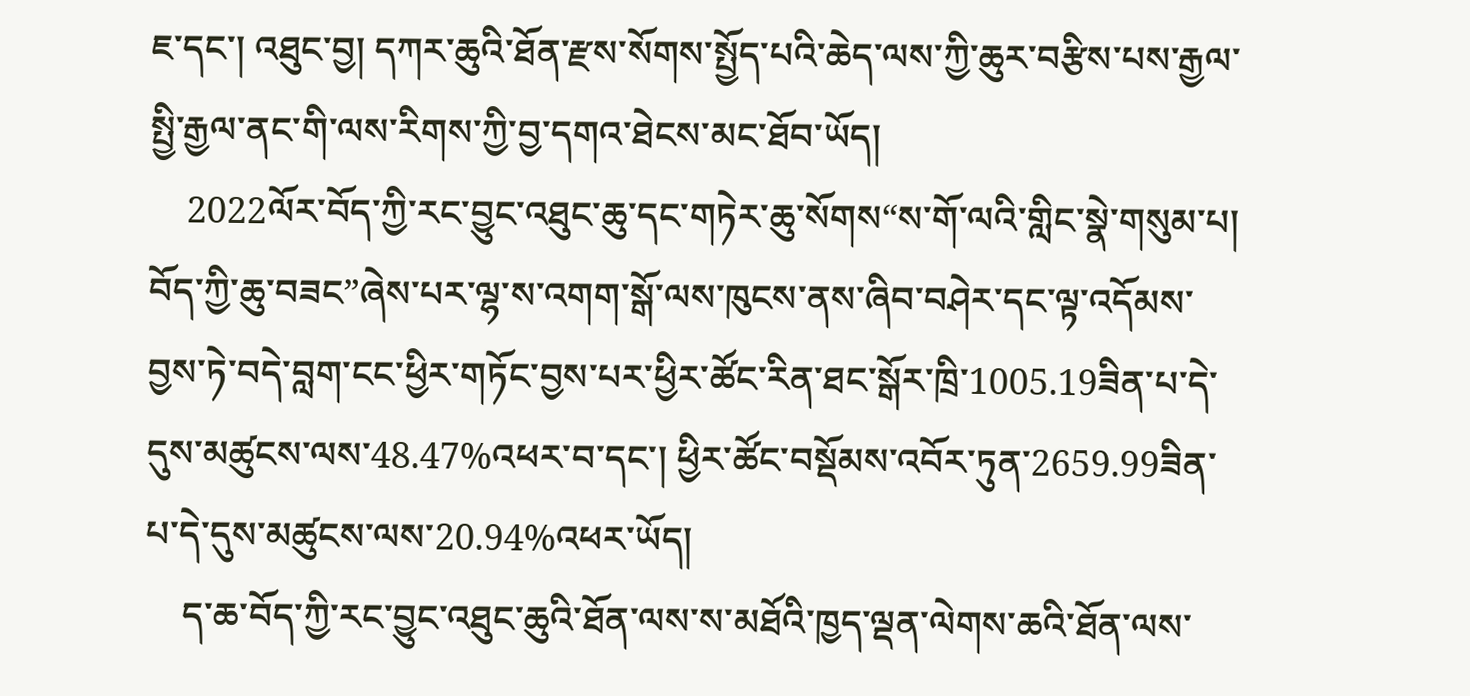ཇ་དང་། འཐུང་བྱ། དཀར་ཆུའི་ཐོན་རྫས་སོགས་སྤྱོད་པའི་ཆེད་ལས་ཀྱི་ཆུར་བརྩིས་པས་རྒྱལ་སྤྱི་རྒྱལ་ནང་གི་ལས་རིགས་ཀྱི་བྱ་དགའ་ཐེངས་མང་ཐོབ་ཡོད།
    2022ལོར་བོད་ཀྱི་རང་བྱུང་འཐུང་ཆུ་དང་གཏེར་ཆུ་སོགས“ས་གོ་ལའི་གླིང་སྣེ་གསུམ་པ། བོད་ཀྱི་ཆུ་བཟང”ཞེས་པར་ལྷ་ས་འགག་སྒོ་ལས་ཁུངས་ནས་ཞིབ་བཤེར་དང་ལྟ་འདོམས་བྱས་ཏེ་བདེ་བླག་ངང་ཕྱིར་གཏོང་བྱས་པར་ཕྱིར་ཚོང་རིན་ཐང་སྒོར་ཁྲི་1005.19ཟིན་པ་དེ་དུས་མཚུངས་ལས་48.47%འཕར་བ་དང་། ཕྱིར་ཚོང་བསྡོམས་འབོར་ཏུན་2659.99ཟིན་པ་དེ་དུས་མཚུངས་ལས་20.94%འཕར་ཡོད།
    ད་ཆ་བོད་ཀྱི་རང་བྱུང་འཐུང་ཆུའི་ཐོན་ལས་ས་མཐོའི་ཁྱད་ལྡན་ལེགས་ཆའི་ཐོན་ལས་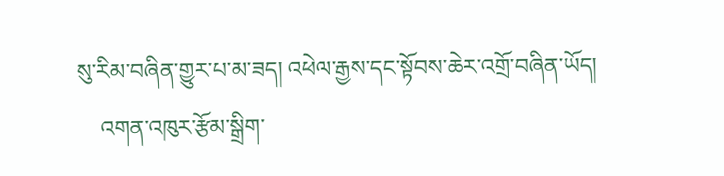སུ་རིམ་བཞིན་གྱུར་པ་མ་ཟད། འཕེལ་རྒྱས་དང་སྟོབས་ཆེར་འགྲོ་བཞིན་ཡོད།
    འགན་འཁུར་རྩོམ་སྒྲིག་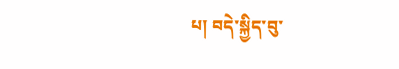པ། བདེ་སྐྱིད་བུ་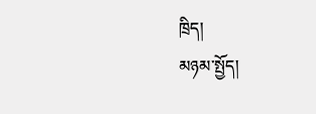ཁྲིད།
མཉམ་སྤྱོད།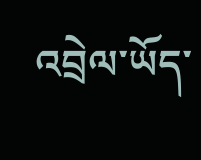འབྲེལ་ཡོད་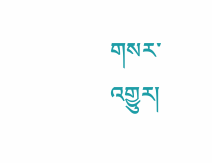གསར་འགྱུར།